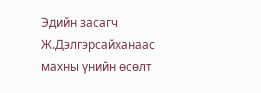Эдийн засагч Ж.Дэлгэрсайханаас махны үнийн өсөлт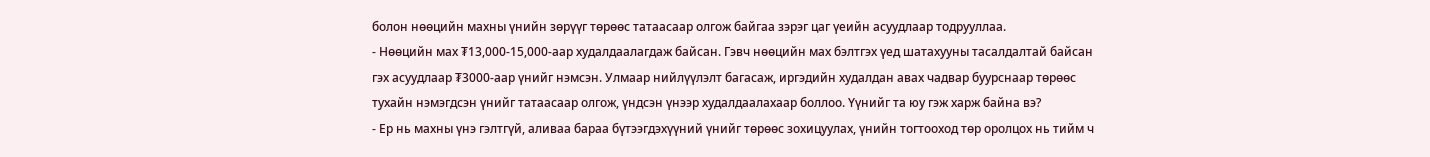болон нөөцийн махны үнийн зөрүүг төрөөс татаасаар олгож байгаа зэрэг цаг үеийн асуудлаар тодрууллаа.
- Нөөцийн мах ₮13,000-15,000-аар худалдаалагдаж байсан. Гэвч нөөцийн мах бэлтгэх үед шатахууны тасалдалтай байсан гэх асуудлаар ₮3000-аар үнийг нэмсэн. Улмаар нийлүүлэлт багасаж, иргэдийн худалдан авах чадвар буурснаар төрөөс тухайн нэмэгдсэн үнийг татаасаар олгож, үндсэн үнээр худалдаалахаар боллоо. Үүнийг та юу гэж харж байна вэ?
- Ер нь махны үнэ гэлтгүй, аливаа бараа бүтээгдэхүүний үнийг төрөөс зохицуулах, үнийн тогтооход төр оролцох нь тийм ч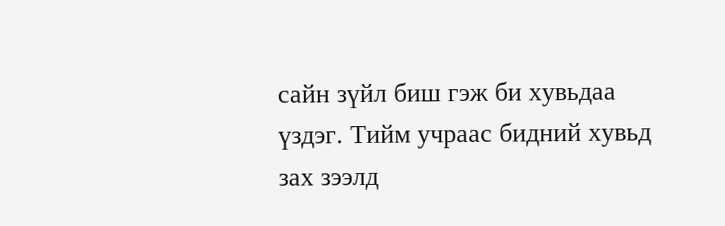сайн зүйл биш гэж би хувьдаа үздэг. Тийм учраас бидний хувьд зах зээлд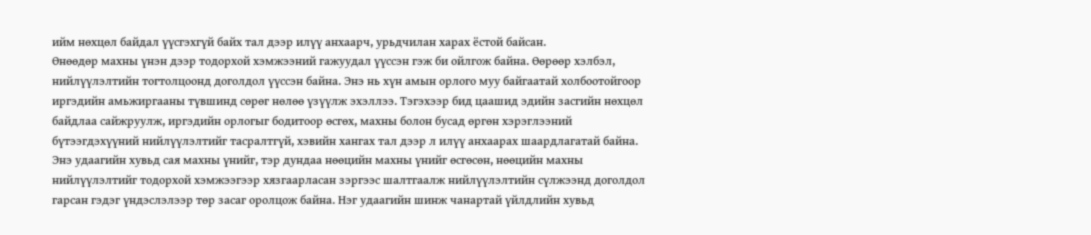ийм нөхцөл байдал үүсгэхгүй байх тал дээр илүү анхаарч, урьдчилан харах ёстой байсан.
Өнөөдөр махны үнэн дээр тодорхой хэмжээний гажуудал үүссэн гэж би ойлгож байна. Өөрөөр хэлбэл, нийлүүлэлтийн тогтолцоонд доголдол үүссэн байна. Энэ нь хүн амын орлого муу байгаатай холбоотойгоор иргэдийн амьжиргааны түвшинд сөрөг нөлөө үзүүлж эхэллээ. Тэгэхээр бид цаашид эдийн засгийн нөхцөл байдлаа сайжруулж, иргэдийн орлогыг бодитоор өсгөх, махны болон бусад өргөн хэрэглээний бүтээгдэхүүний нийлүүлэлтийг тасралтгүй, хэвийн хангах тал дээр л илүү анхаарах шаардлагатай байна.
Энэ удаагийн хувьд сая махны үнийг, тэр дундаа нөөцийн махны үнийг өсгөсөн, нөөцийн махны нийлүүлэлтийг тодорхой хэмжээгээр хязгаарласан зэргээс шалтгаалж нийлүүлэлтийн сүлжээнд доголдол гарсан гэдэг үндэслэлээр төр засаг оролцож байна. Нэг удаагийн шинж чанартай үйлдлийн хувьд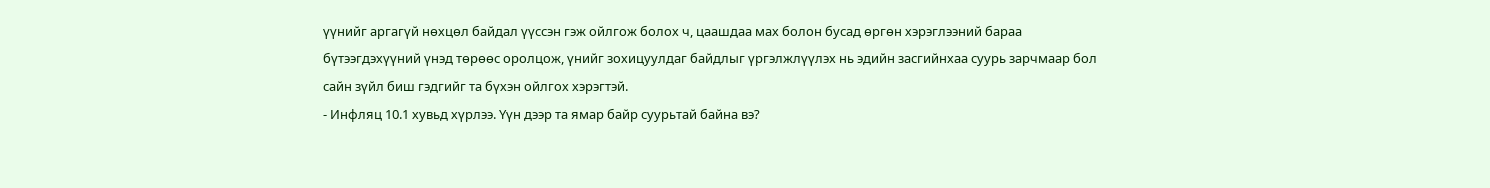үүнийг аргагүй нөхцөл байдал үүссэн гэж ойлгож болох ч, цаашдаа мах болон бусад өргөн хэрэглээний бараа бүтээгдэхүүний үнэд төрөөс оролцож, үнийг зохицуулдаг байдлыг үргэлжлүүлэх нь эдийн засгийнхаа суурь зарчмаар бол сайн зүйл биш гэдгийг та бүхэн ойлгох хэрэгтэй.
- Инфляц 10.1 хувьд хүрлээ. Үүн дээр та ямар байр суурьтай байна вэ?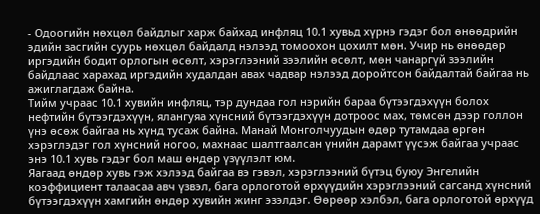- Одоогийн нөхцөл байдлыг харж байхад инфляц 10.1 хувьд хүрнэ гэдэг бол өнөөдрийн эдийн засгийн суурь нөхцөл байдалд нэлээд томоохон цохилт мөн. Учир нь өнөөдөр иргэдийн бодит орлогын өсөлт, хэрэглээний зээлийн өсөлт, мөн чанаргүй зээлийн байдлаас харахад иргэдийн худалдан авах чадвар нэлээд доройтсон байдалтай байгаа нь ажиглагдаж байна.
Тийм учраас 10.1 хувийн инфляц, тэр дундаа гол нэрийн бараа бүтээгдэхүүн болох нефтийн бүтээгдэхүүн, ялангуяа хүнсний бүтээгдэхүүн дотроос мах, төмсөн дээр голлон үнэ өсөж байгаа нь хүнд тусаж байна. Манай Монголчуудын өдөр тутамдаа өргөн хэрэглэдэг гол хүнсний ногоо, махнаас шалтгаалсан үнийн дарамт үүсэж байгаа учраас энэ 10.1 хувь гэдэг бол маш өндөр үзүүлэлт юм.
Яагаад өндөр хувь гэж хэлээд байгаа вэ гэвэл, хэрэглээний бүтэц буюу Энгелийн коэффициент талаасаа авч үзвэл, бага орлоготой өрхүүдийн хэрэглээний сагсанд хүнсний бүтээгдэхүүн хамгийн өндөр хувийн жинг эзэлдэг. Өөрөөр хэлбэл, бага орлоготой өрхүүд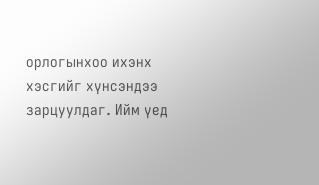орлогынхоо ихэнх хэсгийг хүнсэндээ зарцуулдаг. Ийм үед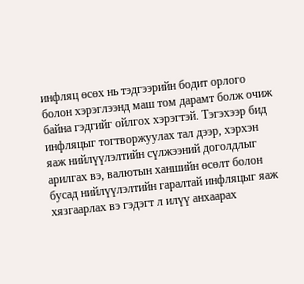инфляц өсөх нь тэдгээрийн бодит орлого болон хэрэглээнд маш том дарамт болж очиж байна гэдгийг ойлгох хэрэгтэй. Тэгэхээр бид инфляцыг тогтворжуулах тал дээр, хэрхэн яаж нийлүүлэлтийн сүлжээний доголдлыг арилгах вэ, валютын ханшийн өсөлт болон бусад нийлүүлэлтийн гаралтай инфляцыг яаж хязгаарлах вэ гэдэгт л илүү анхаарах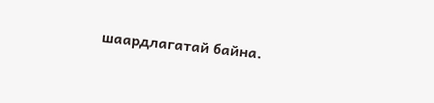шаардлагатай байна.